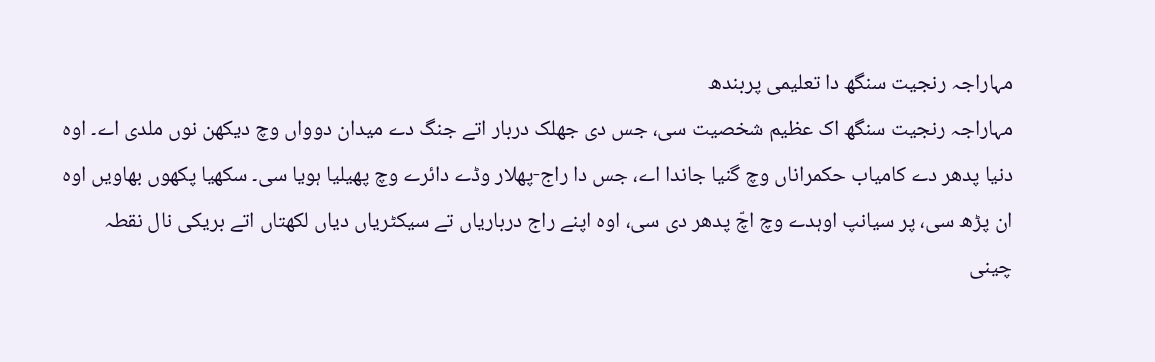مہاراجہ رنجیت سنگھ دا تعلیمی پربندھ
مہاراجہ رنجیت سنگھ اک عظیم شخصیت سی، جس دی جھلک دربار اتے جنگ دے میدان دوواں وچ دیکھن نوں ملدی اے۔ اوہ دنیا پدھر دے کامیاب حکمراناں وچ گنیا جاندا اے، جس دا راج-پھلار وڈے دائرے وچ پھیلیا ہویا سی۔ سکھیا پکھوں بھاویں اوہ ان پڑھ سی، پر سیانپ اوہدے وچ اچّ پدھر دی سی، اوہ اپنے راج درباریاں تے سیکٹریاں دیاں لکھتاں اتے بریکی نال نقطہ چینی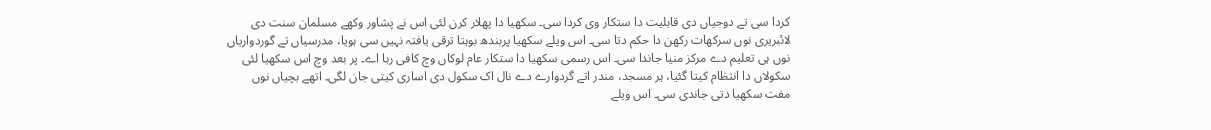کردا سی تے دوجیاں دی قابلیت دا ستکار وی کردا سی۔ سکھیا دا پھلار کرن لئی اس نے پشاور وکھے مسلمان سنت دی لائبریری نوں سرکھات رکھن دا حکم دتا سی۔ اس ویلے سکھیا پربندھ بوہتا ترقی یافتہ نہیں سی ہویا، مدرسیاں تے گوردواریاں نوں ہی تعلیم دے مرکز منیا جاندا سی۔ اس رسمی سکھیا دا ستکار عام لوکاں وچ کافی رہا اے۔ پر بعد وچ اس سکھیا لئی سکولاں دا انتظام کیتا گئیا، ہر مسجد، مندر اتے گردوارے دے نال اک سکول دی اساری کیتی جان لگی۔ اتھے بچیاں نوں مفت سکھیا دتی جاندی سی۔ اس ویلے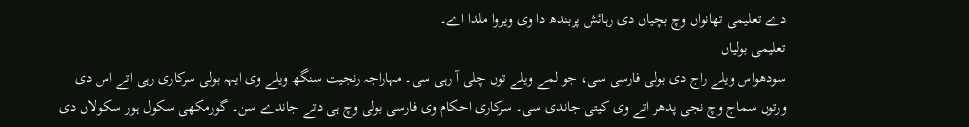دے تعلیمی تھانواں وچ بچیاں دی رہائش پربندھ دا وی ویروا ملدا اے۔
تعلیمی بولیاں
سودھواس ویلے راج دی بولی فارسی سی، جو لمے ویلے توں چلی آ رہی سی۔ مہاراجہ رنجیت سنگھ ویلے وی ایہہ بولی سرکاری رہی اتے اس دی ورتوں سماج وچ نجی پدھر اتے وی کیتی جاندی سی۔ سرکاری احکام وی فارسی بولی وچ ہی دتے جاندے سن۔ گورمکھی سکول ہور سکولاں دی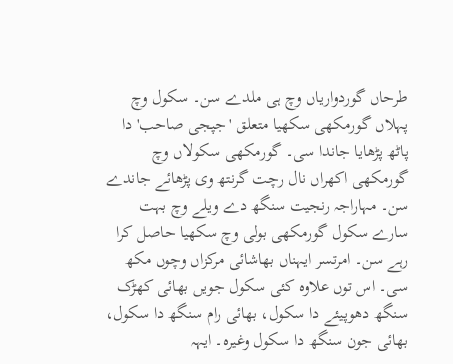طرحاں گوردواریاں وچ ہی ملدے سن۔ سکول وچ پہلاں گورمکھی سکھیا متعلق 'جپجی صاحب' دا پاٹھ پڑھایا جاندا سی۔ گورمکھی سکولاں وچ گورمکھی اکھراں نال رچت گرنتھ وی پڑھائے جاندے سن۔ مہاراجہ رنجیت سنگھ دے ویلے وچ بہت سارے سکول گورمکھی بولی وچ سکھیا حاصل کرا رہے سن۔ امرتسر ایہناں بھاشائی مرکزاں وچوں مکھ سی۔ اس توں علاوہ کئی سکول جویں بھائی کھڑک سنگھ دھوپیئے دا سکول، بھائی رام سنگھ دا سکول، بھائی جون سنگھ دا سکول وغیرہ۔ ایہہ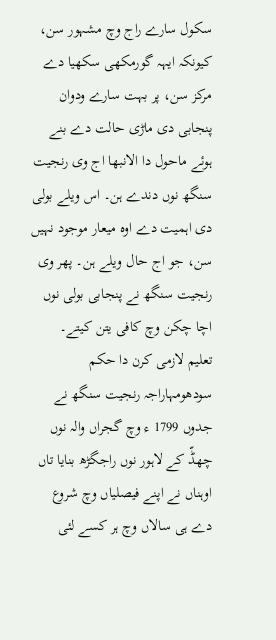سکول سارے راج وچ مشہور سن، کیونکہ ایہہ گورمکھی سکھیا دے مرکز سن، پر بہت سارے ودوان پنجابی دی ماڑی حالت دے بنے ہوئے ماحول دا الانبھا اج وی رنجیت سنگھ نوں دندے ہن۔ اس ویلے بولی دی اہمیت دے اوہ میعار موجود نہیں سن، جو اج حال ویلے ہن۔ پھر وی رنجیت سنگھ نے پنجابی بولی نوں اچا چکن وچ کافی یتن کیتے۔
تعلیم لازمی کرن دا حکم
سودھومہاراجہ رنجیت سنگھ نے جدوں 1799 ء وچ گجراں والہ نوں چھڈّ کے لاہور نوں راجگڑھ بنایا تاں اوہناں نے اپنے فیصلیاں وچ شروع دے ہی سالاں وچ ہر کسے لئی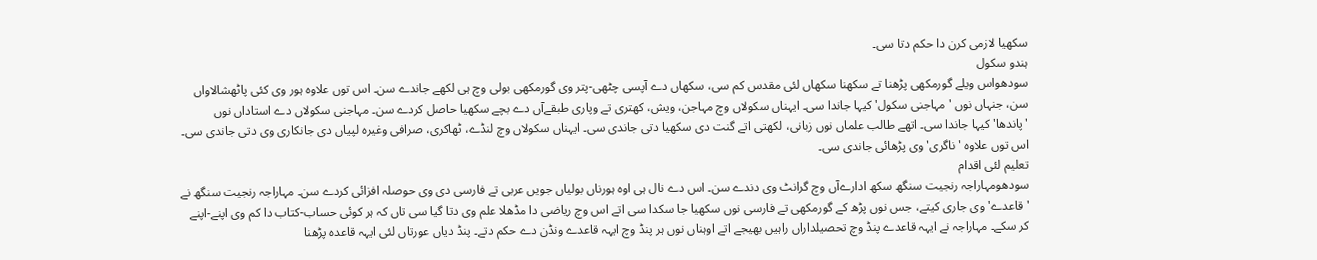سکھیا لازمی کرن دا حکم دتا سی۔
ہندو سکول
سودھواس ویلے گورمکھی پڑھنا تے سکھنا سکھاں لئی مقدس کم سی، سکھاں دے آپسی چٹھی-پتر وی گورمکھی بولی وچ ہی لکھے جاندے سن۔ اس توں علاوہ ہور وی کئی پاٹھشالاواں سن، جنہاں نوں 'مہاجنی سکول' کیہا جاندا سی۔ ایہناں سکولاں وچ مہاجن، ویش، کھتری تے وپاری طبقےآں دے بچے سکھیا حاصل کردے سن۔ مہاجنی سکولاں دے استاداں نوں 'پاندھا' کیہا جاندا سی۔ اتھے طالب علماں نوں زبانی، لکھتی اتے گنت دی سکھیا دتی جاندی سی۔ ایہناں سکولاں وچ لنڈے، ٹھاکری، صرافی وغیرہ لپیاں دی جانکاری وی دتی جاندی سی۔ اس توں علاوہ 'ناگری' وی پڑھائی جاندی سی۔
تعلیم لئی اقدام
سودھومہاراجہ رنجیت سنگھ سکھ ادارےآں وچ گرانٹ وی دندے سن۔ اس دے نال ہی اوہ ہورناں بولیاں جویں عربی تے فارسی دی وی حوصلہ افزائی کردے سن۔ مہاراجہ رنجیت سنگھ نے 'قاعدے' وی جاری کیتے، جس نوں پڑھ کے گورمکھی تے فارسی نوں سکھیا جا سکدا سی اتے اس وچ ریاضی دا مڈھلا علم وی دتا گیا سی تاں کہ ہر کوئی حساب-کتاب دا کم وی اپنے-اپنے کر سکے۔ مہاراجہ نے ایہہ قاعدے پنڈ وچ تحصیلداراں راہیں بھیجے اتے اوہناں نوں ہر پنڈ وچ ایہہ قاعدے ونڈن دے حکم دتے۔ پنڈ دیاں عورتاں لئی ایہہ قاعدہ پڑھنا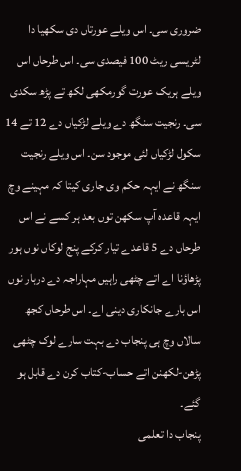ضروری سی۔ اس ویلے عورتاں دی سکھیا دا لٹریسی ریٹ 100 فیصدی سی۔ اس طرحاں اس ویلے ہریک عورت گورمکھی لکھ تے پڑھ سکدی سی۔ رنجیت سنگھ دے ویلے لڑکیاں دے 12 تے 14 سکول لڑکیاں لئی موجود سن۔ اس ویلے رنجیت سنگھ نے ایہہ حکم وی جاری کیتا کہ مہینے وچ ایہہ قاعدہ آپ سکھن توں بعد ہر کسے نے اس طرحاں دے 5 قاعدے تیار کرکے پنج لوکاں نوں ہور پڑھاؤنا اے اتے چٹھی راہیں مہاراجہ دے دربار نوں اس بارے جانکاری دینی اے۔ اس طرحاں کجھ سالاں وچ ہی پنجاب دے بہت سارے لوک چٹھی پڑھن-لکھنن اتے حساب-کتاب کرن دے قابل ہو گئے۔
پنجاب دا تعلمی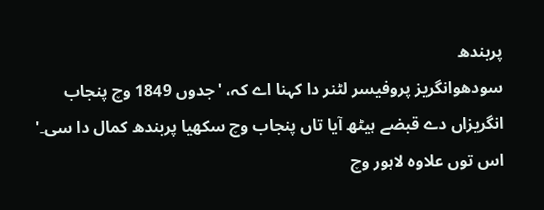پربندھ
سودھوانگریز پروفیسر لٹنر دا کہنا اے کہ، 'جدوں 1849 وچ پنجاب انگریزاں دے قبضے ہیٹھ آیا تاں پنجاب وچ سکھیا پربندھ کمال دا سی۔' اس توں علاوہ لاہور وچ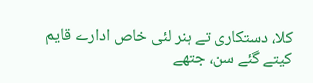کلا، دستکاری تے ہنر لئی خاص ادارے قایم کیتے گئے سن، جتھے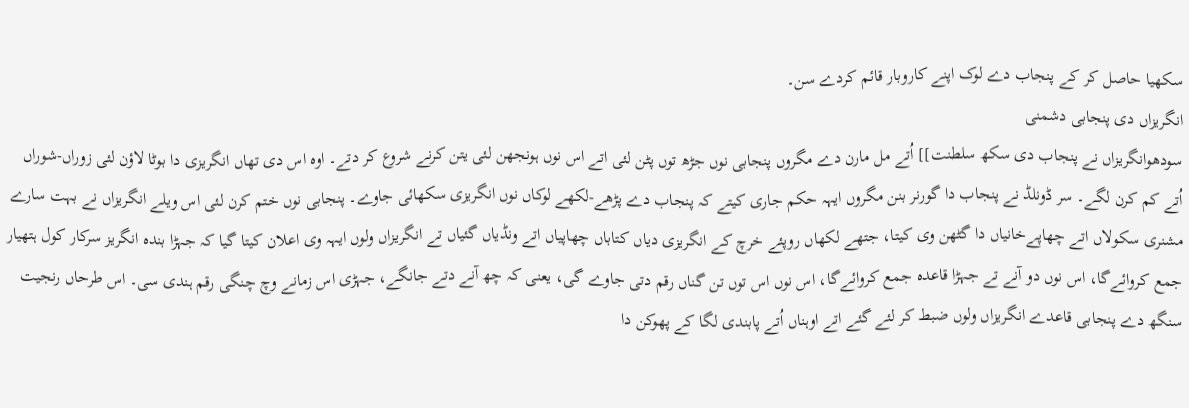سکھیا حاصل کر کے پنجاب دے لوک اپنے کاروبار قائم کردے سن۔
انگریزاں دی پنجابی دشمنی
سودھوانگریزاں نے پنجاب دی سکھ سلطنت]] اُتے مل مارن دے مگروں پنجابی نوں جڑھ توں پٹن لئی اتے اس نوں ہونجھن لئی یتن کرنے شروع کر دتے۔ اوہ اس دی تھاں انگریزی دا بوٹا لاؤن لئی زوراں-شوراں اُتے کم کرن لگے۔ سر ڈونلڈ نے پنجاب دا گورنر بنن مگروں ایہہ حکم جاری کیتے کہ پنجاب دے پڑھے-لکھے لوکاں نوں انگریزی سکھائی جاوے۔ پنجابی نوں ختم کرن لئی اس ویلے انگریزاں نے بہت سارے مشنری سکولاں اتے چھاپےخانیاں دا گٹھن وی کیتا، جتھے لکھاں روپئے خرچ کے انگریزی دیاں کتاباں چھاپیاں اتے ونڈیاں گئیاں تے انگریزاں ولوں ایہہ وی اعلان کیتا گیا کہ جہڑا بندہ انگریز سرکار کول ہتھیار جمع کروائےگا، اس نوں دو آنے تے جہڑا قاعدہ جمع کروائےگا، اس نوں اس توں تن گناں رقم دتی جاوے گی، یعنی کہ چھ آنے دتے جانگے، جہڑی اس زمانے وچ چنگی رقم ہندی سی۔ اس طرحاں رنجیت سنگھ دے پنجابی قاعدے انگریزاں ولوں ضبط کر لئے گئے اتے اوہناں اُتے پابندی لگا کے پھوکن دا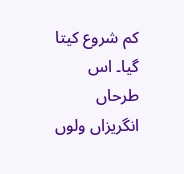کم شروع کیتا گیا۔ اس طرحاں انگریزاں ولوں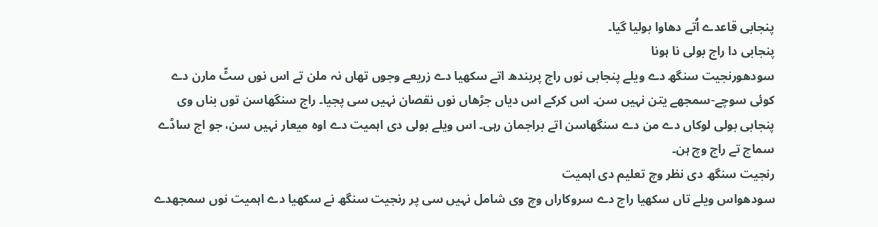پنجابی قاعدے اُتے دھاوا بولیا گیا۔
پنجابی دا راج بولی نا ہونا
سودھورنجیت سنگھ دے ویلے پنجابی نوں راج پربندھ اتے سکھیا دے زریعے وجوں تھاں نہ ملن تے اس نوں سٹّ مارن دے کوئی سوچے-سمجھے یتن نہیں سن۔ اس کرکے اس دیاں جڑھاں نوں نقصان نہیں سی پجیا۔ راج سنگھاسن توں بناں وی پنجابی بولی لوکاں دے من دے سنگھاسن اتے براجمان رہی۔ اس ویلے بولی دی اہمیت دے اوہ میعار نہیں سن، جو اج ساڈے سماج تے راج وچ ہن۔
رنجیت سنگھ دی نظر وچ تعلیم دی اہمیت
سودھواس ویلے تاں سکھیا راج دے سروکاراں وچ وی شامل نہیں سی پر رنجیت سنگھ نے سکھیا دے اہمیت نوں سمجھدے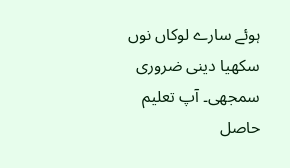ہوئے سارے لوکاں نوں سکھیا دینی ضروری سمجھی۔ آپ تعلیم حاصل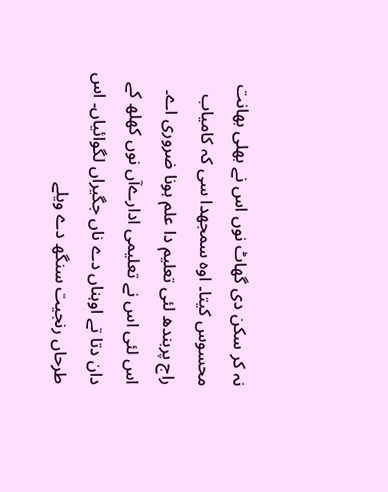نہ کر سکن دی گھاٹ نوں اس نے بھلی بھانت محسوس کیتا۔ اوہ سمجھدا سی کہ کامیاب راج پربندھ لئی تعلیم دا علم ہونا ضروری اے۔ اس لئی اس نے تعلیمی ادارےآں نوں کھلھ کے دان دتا تے اوہناں دے ناں جگیراں لگوائیاں۔ اس طرحاں رنجیت سنگھ دے ویلے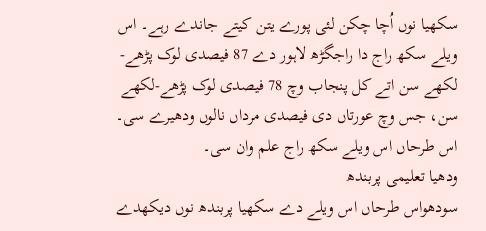سکھیا نوں اُچا چکن لئی پورے یتن کیتے جاندے رہے۔ اس ویلے سکھ راج دا راجگڑھ لاہور دے 87 فیصدی لوک پڑھے-لکھے سن اتے کل پنجاب وچ 78 فیصدی لوک پڑھے-لکھے سن، جس وچ عورتاں دی فیصدی مرداں نالوں ودھیرے سی۔ اس طرحاں اس ویلے سکھ راج علم وان سی۔
ودھیا تعلیمی پربندھ
سودھواس طرحاں اس ویلے دے سکھیا پربندھ نوں دیکھدے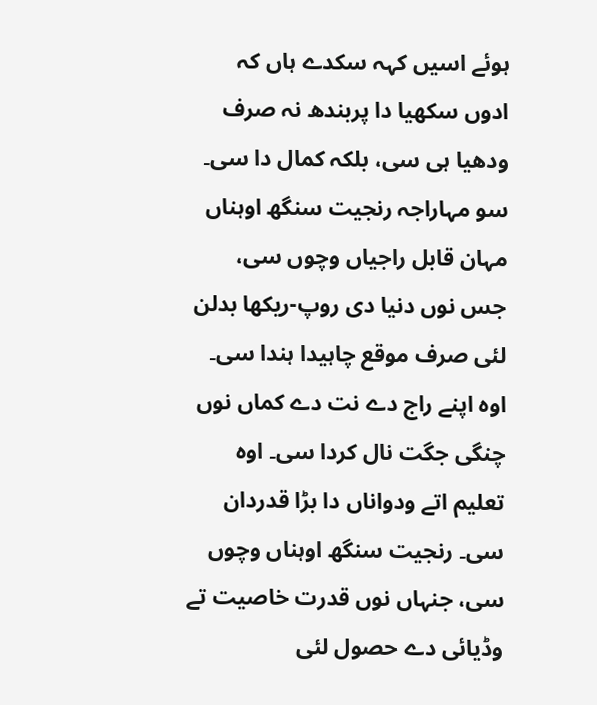ہوئے اسیں کہہ سکدے ہاں کہ ادوں سکھیا دا پربندھ نہ صرف ودھیا ہی سی، بلکہ کمال دا سی۔ سو مہاراجہ رنجیت سنگھ اوہناں مہان قابل راجیاں وچوں سی، جس نوں دنیا دی روپ-ریکھا بدلن لئی صرف موقع چاہیدا ہندا سی۔ اوہ اپنے راج دے نت دے کماں نوں چنگی جگت نال کردا سی۔ اوہ تعلیم اتے ودواناں دا بڑا قدردان سی۔ رنجیت سنگھ اوہناں وچوں سی، جنہاں نوں قدرت خاصیت تے وڈیائی دے حصول لئی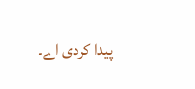پیدا کردی اے۔